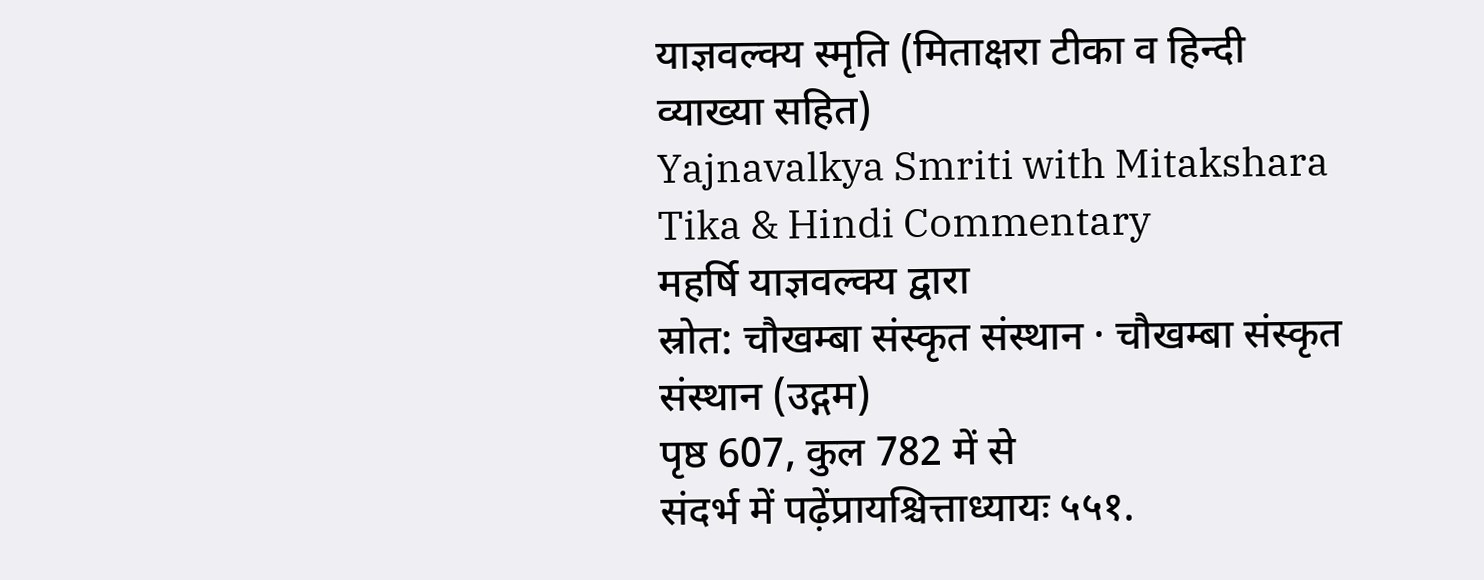याज्ञवल्क्य स्मृति (मिताक्षरा टीका व हिन्दी व्याख्या सहित)
Yajnavalkya Smriti with Mitakshara Tika & Hindi Commentary
महर्षि याज्ञवल्क्य द्वारा
स्रोत: चौखम्बा संस्कृत संस्थान · चौखम्बा संस्कृत संस्थान (उद्गम)
पृष्ठ 607, कुल 782 में से
संदर्भ में पढ़ेंप्रायश्चित्ताध्यायः ५५१.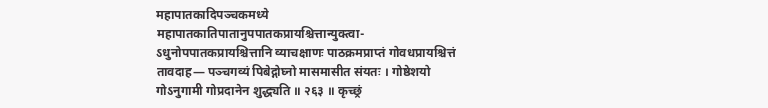महापातकादिपञ्चकमध्ये महापातकातिपातानुपपातकप्रायश्चित्तान्युक्त्वा- ऽधुनोपपातकप्रायश्चित्तानि व्याचक्षाणः पाठक्रमप्राप्तं गोवधप्रायश्चित्तं तावदाह— पञ्चगव्यं पिबेद्गोघ्नो मासमासीत संयतः । गोष्ठेशयो गोऽनुगामी गोप्रदानेन शुद्ध्यति ॥ २६३ ॥ कृच्छ्रं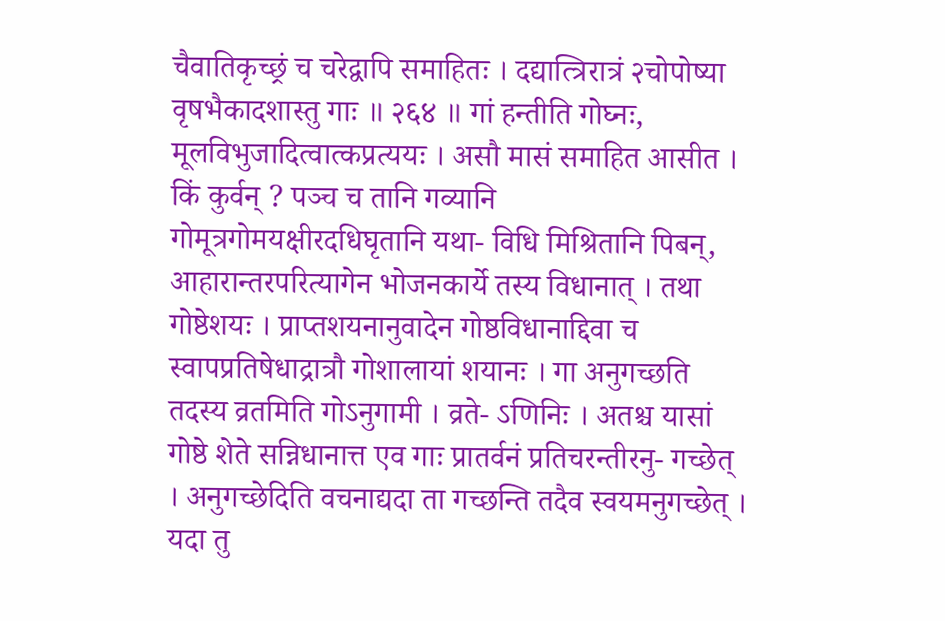चैवातिकृच्छ्रं च चरेद्वापि समाहितः । दद्यात्त्रिरात्रं २चोपोष्या वृषभैकादशास्तु गाः ॥ २६४ ॥ गां हन्तीति गोघ्नः, मूलविभुजादित्वात्कप्रत्ययः । असौ मासं समाहित आसीत । किं कुर्वन् ? पञ्च च तानि गव्यानि गोमूत्रगोमयक्षीरदधिघृतानि यथा- विधि मिश्रितानि पिबन्, आहारान्तरपरित्यागेन भोजनकार्ये तस्य विधानात् । तथा गोष्ठेशयः । प्राप्तशयनानुवादेन गोष्ठविधानाद्दिवा च स्वापप्रतिषेधाद्रात्रौ गोशालायां शयानः । गा अनुगच्छति तदस्य व्रतमिति गोऽनुगामी । व्रते- ऽणिनिः । अतश्च यासां गोष्ठे शेते सन्निधानात्त एव गाः प्रातर्वनं प्रतिचरन्तीरनु- गच्छेत् । अनुगच्छेदिति वचनाद्यदा ता गच्छन्ति तदैव स्वयमनुगच्छेत् । यदा तु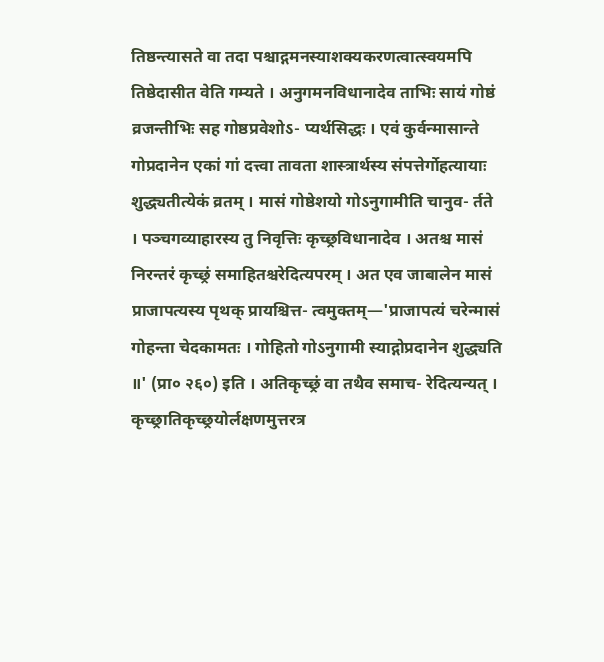तिष्ठन्त्यासते वा तदा पश्चाद्गमनस्याशक्यकरणत्वात्स्वयमपि तिष्ठेदासीत वेति गम्यते । अनुगमनविधानादेव ताभिः सायं गोष्ठं व्रजन्तीभिः सह गोष्ठप्रवेशोऽ- प्यर्थसिद्धः । एवं कुर्वन्मासान्ते गोप्रदानेन एकां गां दत्त्वा तावता शास्त्रार्थस्य संपत्तेर्गोहत्यायाः शुद्ध्यतीत्येकं व्रतम् । मासं गोष्ठेशयो गोऽनुगामीति चानुव- र्तते । पञ्चगव्याहारस्य तु निवृत्तिः कृच्छ्रविधानादेव । अतश्च मासं निरन्तरं कृच्छ्रं समाहितश्चरेदित्यपरम् । अत एव जाबालेन मासं प्राजापत्यस्य पृथक् प्रायश्चित्त- त्वमुक्तम्—'प्राजापत्यं चरेन्मासं गोहन्ता चेदकामतः । गोहितो गोऽनुगामी स्याद्गोप्रदानेन शुद्ध्यति ॥' (प्रा० २६०) इति । अतिकृच्छ्रं वा तथैव समाच- रेदित्यन्यत् । कृच्छ्रातिकृच्छ्रयोर्लक्षणमुत्तरत्र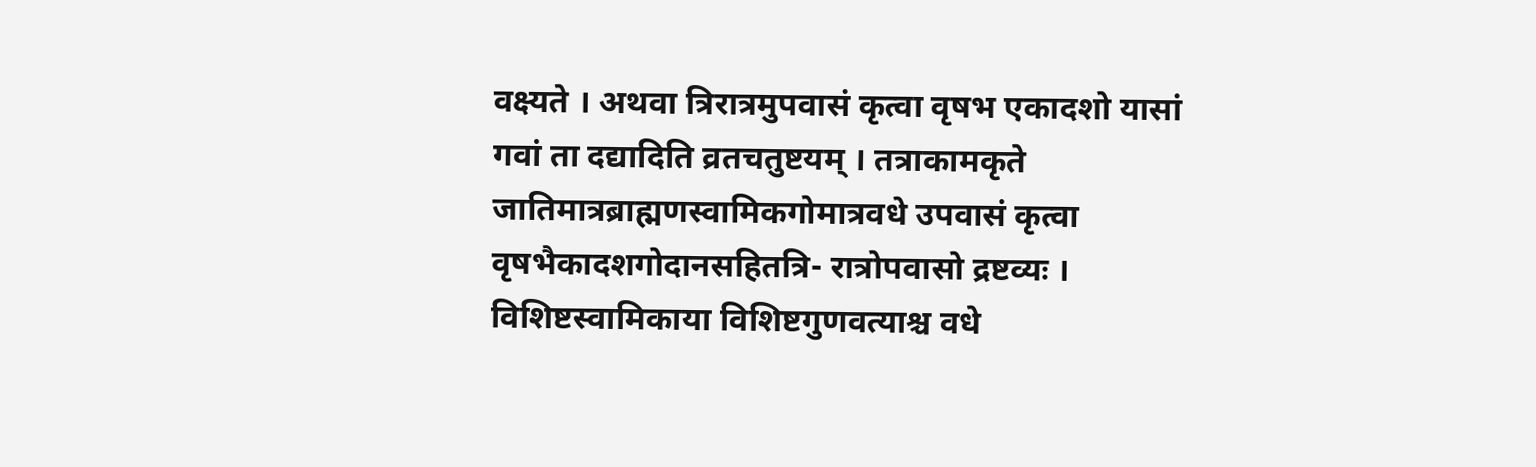वक्ष्यते । अथवा त्रिरात्रमुपवासं कृत्वा वृषभ एकादशो यासां गवां ता दद्यादिति व्रतचतुष्टयम् । तत्राकामकृते जातिमात्रब्राह्मणस्वामिकगोमात्रवधे उपवासं कृत्वा वृषभैकादशगोदानसहितत्रि- रात्रोपवासो द्रष्टव्यः । विशिष्टस्वामिकाया विशिष्टगुणवत्याश्च वधे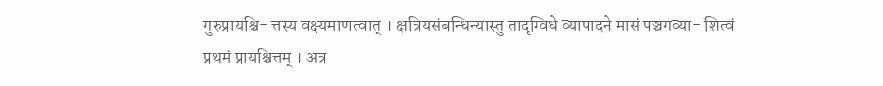गुरुप्रायश्चि- त्तस्य वक्ष्यमाणत्वात् । क्षत्रियसंबन्धिन्यास्तु तादृग्विधे व्यापादने मासं पञ्चगव्या- शित्वं प्रथमं प्रायश्चित्तम् । अत्र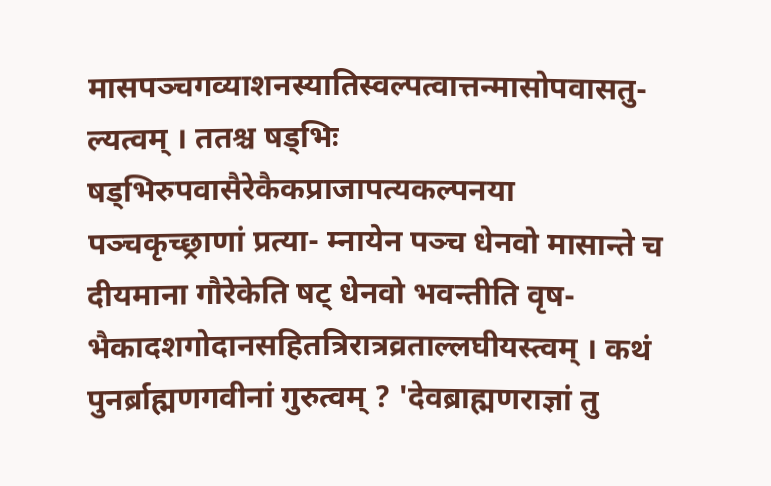मासपञ्चगव्याशनस्यातिस्वल्पत्वात्तन्मासोपवासतु- ल्यत्वम् । ततश्च षड्भिः षड्भिरुपवासैरेकैकप्राजापत्यकल्पनया पञ्चकृच्छ्राणां प्रत्या- म्नायेन पञ्च धेनवो मासान्ते च दीयमाना गौरेकेति षट् धेनवो भवन्तीति वृष- भैकादशगोदानसहितत्रिरात्रव्रताल्लघीयस्त्वम् । कथं पुनर्ब्राह्मणगवीनां गुरुत्वम् ? 'देवब्राह्मणराज्ञां तु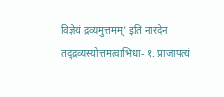विज्ञेयं द्रव्यमुत्तमम्' इति नारदेन तद्द्रव्यस्योत्तमत्वाभिधा- १. प्राजापत्यं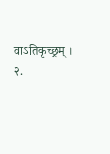वाऽतिकृच्छ्रम् । २.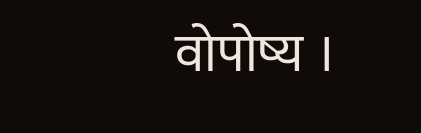वोपोष्य ।